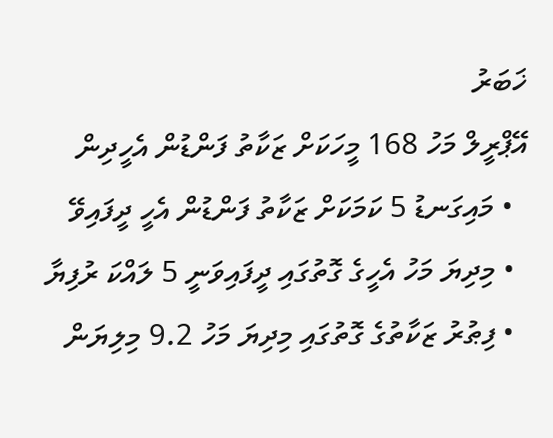ޚަބަރު
އޭޕްރީލް މަހު 168 މީހަކަށް ޒަކާތު ފަންޑުން އެހީދިން
  • މައިގަނޑު 5 ކަމަކަށް ޒަކާތު ފަންޑުން އެހީ ދީފައިވޭ
  • މިދިޔަ މަހު އެހީގެ ގޮތުގައި ދީފައިވަނީ 5 ލައްކަ ރުފިޔާ
  • ފިޠުރު ޒަކާތުގެ ގޮތުގައި މިދިޔަ މަހު 9.2 މިލިޔަން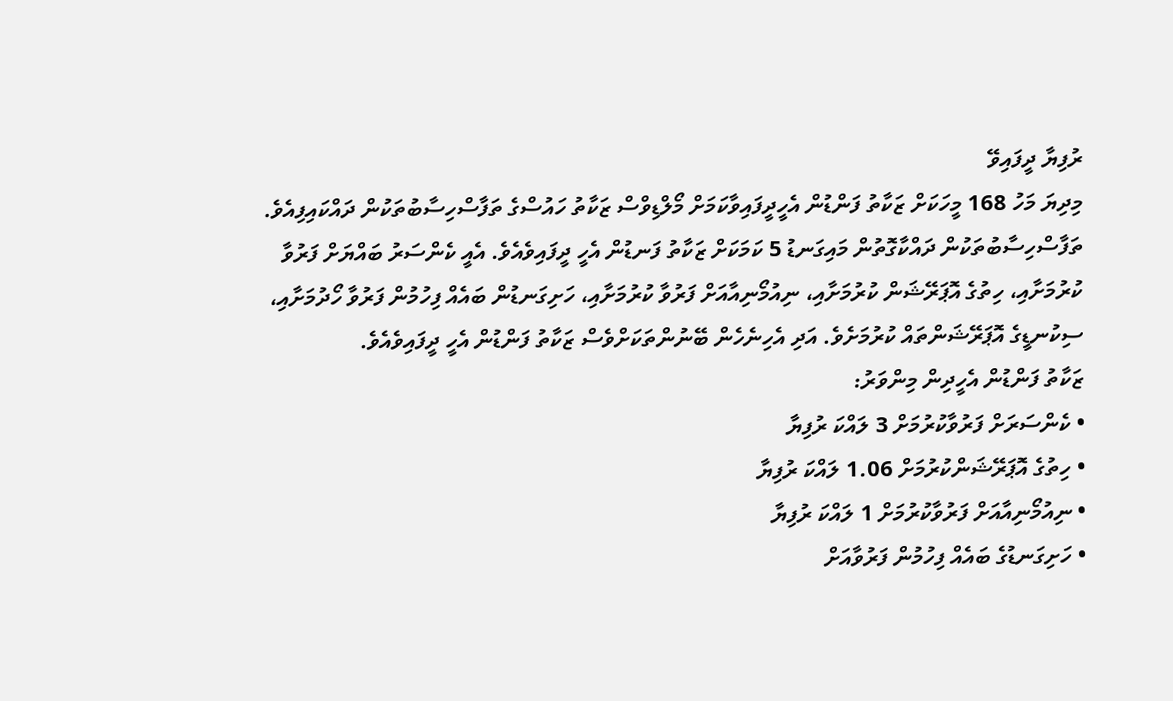ރުފިޔާ ދީފައިވޭ
މިދިޔަ މަހު 168 މީހަކަށް ޒަކާތު ފަންޑުން އެހީދީފައިވާކަމަށް މޯލްޑިވްސް ޒަކާތު ހައުސްގެ ތަފާސްހިސާބުތަކުން ދައްކައިފިއެވެ.
ތަފާސްހިސާބުތަކުން ދައްކާގޮތުން މައިގަނޑު 5 ކަމަކަށް ޒަކާތު ފަނޑުން އެހީ ދީފައިވެއެވެ. އެއީ ކެންސަރު ބައްޔަށް ފަރުވާ ކުރުމަށާއި، ހިތުގެ އޮޕަރޭޝަން ކުރުމަށާއި، ނިއުމޯނިއާއަށް ފަރުވާ ކުރުމަށާއި، ހަށިގަނޑުން ބައެއް ފިހުމުން ފަރުވާ ހޯދުމަށާއި، ސިކުނޑީގެ އޮޕަރޭޝަންތައް ކުރުމަށެވެ. އަދި އެހިނެހެން ބޭނުންތަކަށްވެސް ޒަކާތު ފަންޑުން އެހީ ދީފައިވެއެވެ.
ޒަކާތު ފަންޑުން އެހީދިން މިންވަރު:
• ކެންސަރަށް ފަރުވާކުރުމަށް 3 ލައްކަ ރުފިޔާ
• ހިތުގެ އޮޕަރޭޝަންކުރުމަށް 1.06 ލައްކަ ރުފިޔާ
• ނިއުމޯނިއާއަށް ފަރުވާކުރުމަށް 1 ލައްކަ ރުފިޔާ
• ހަށިގަނޑުގެ ބައެއް ފިހުމުން ފަރުވާއަށް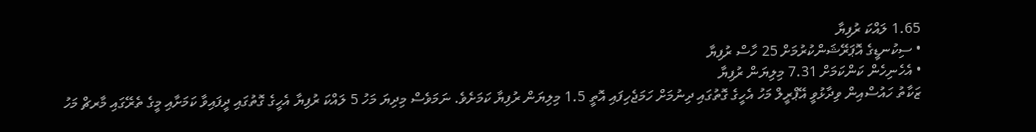1.65 ލައްކަ ރުފިޔާ
• ސިކުނޑީގެ އޮޕަރޭޝަންކުރުމަށް 25 ހާސް ރުފިޔާ
• އެހެނިހެން ކަންކަމަށް 7.31 މިލިޔަން ރުފިޔާ
ޒަކާތު ހައުސްއިން ވިދާޅުވީ އޭޕްރީލް މަހު އެހީގެ ގޮތުގައި ދިނުމަށް ހަމަޖެހިފައި އޮތީ 1.5 މިލިޔަން ރުފިޔާ ކަމަށެވެ. ނަމަވެސް މިދިޔަ މަހު 5 ލައްކަ ރުފިޔާ އެހީގެ ގޮތުގައި ދީފައިވާ ކަމަށާއި މީގެ ތެރޭގައި މާރޗް މަހު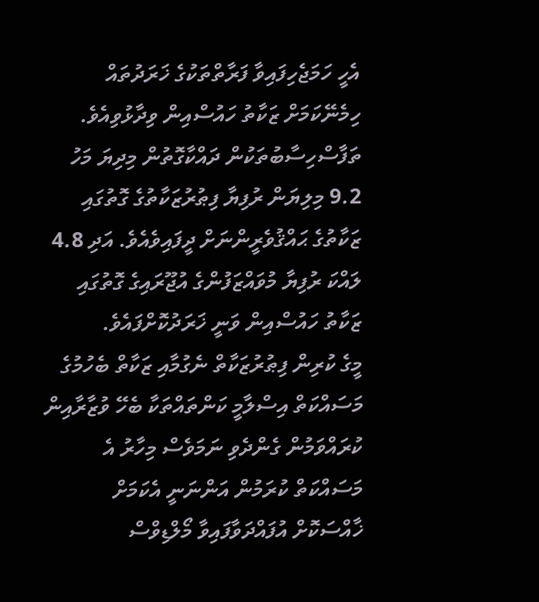އެހީ ހަމަޖެހިފައިވާ ފަރާތްތަކުގެ ޚަރަދުތައް ހިމެނޭކަމަށް ޒަކާތު ހައުސްއިން ވިދާޅުވިއެވެ.
ތަފާސްހިސާބުތަކުން ދައްކާގޮތުން މިދިޔަ މަހު 9.2 މިލިޔަން ރުފިޔާ ފިޠުރުޒަކާތުގެ ގޮތުގައި ޒަކާތުގެ ޙައްޤުވެރީންނަށް ދީފައިވެއެވެ. އަދި 4.8 ލައްކަ ރުފިޔާ މުވައްޒަފުންގެ އުޖޫރައިގެ ގޮތުގައި ޒަކާތު ހައުސްއިން ވަނީ ޚަރަދުކޮށްފައެވެ.
މީގެ ކުރިން ފިޠުރުޒަކާތް ނެގުމާއި ޒަކާތް ބެހުމުގެ މަސައްކަތް އިސްލާމީ ކަންތައްތަކާ ބެހޭ ވުޒާރާއިން ކުރައްވަމުން ގެންދެވި ނަމަވެސް މިހާރު އެ މަސައްކަތް ކުރަމުން އަންނަނީ އެކަމަށް ޚާއްސަކޮށް އުފައްދަވާފައިވާ މޯލްޑިވްސް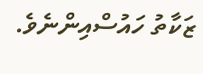ޒަކާތު ހައުސްއިންނެވެ.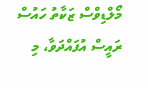މޯލްޑިވްސް ޒަކާތު ހައުސް ރައީސް އުފައްދަވާ، މި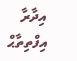އިދާރާ އިފްތިތާޙް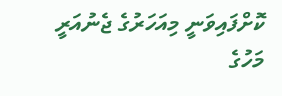ކޮށްފައިވަނީ މިއަހަރުގެ ޖެނުއަރީ މަހުގެ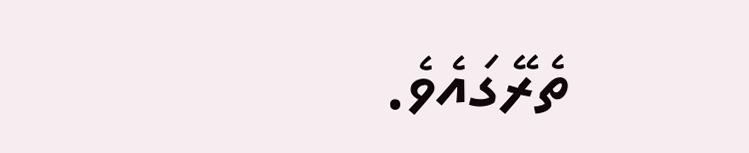ތެރޭގައެވެ.